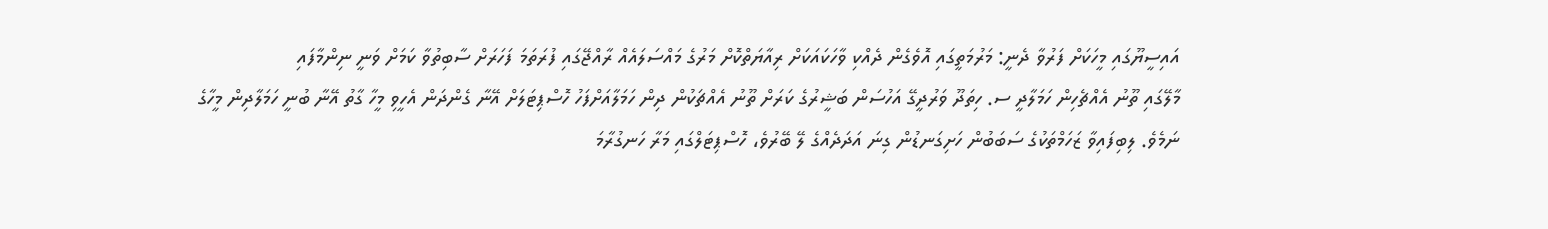އައިސީޔޫގައި މީހަކަށް ފަރުވާ ދެނީ: މަރުމަތީގައި އޮވެގެން ދެއްކި ވާހަކައަކަށް ރިއާޔަތްކޮށް މަރުގެ މައްސަލައެއް ރާއްޖޭގައި ފުރަތަމަ ފަހަރަށް ސާބިތުވާ ކަމަށް ވަނީ ނިންމާފައި
މާލޭގައި ތޫނު އެއްޗެހިން ހަމަލާދީ ސ. ހިތަދޫ ވަރުދީގޭ އަހުސަން ބަޝީރުގެ ކަރަށް ތޫނު އެއްޗަކުން ދިން ހަމަލާއަށްފަހު ހޮސްޕިޓަލަށް އޭނާ ގެންދަން އެހީވި މީހާ ގާތު އޭނާ ބުނީ ހަމަލާދިން މީހާގެ ނަމެވެ. ލިބިފައިވާ ޒަހަމްތަކުގެ ސަބަބުން ހަށިގަނޑުން ގިނަ އަދަދެއްގެ ލޭ ބޭރުވެ، ހޮސްޕިޓަލްގައި މަރާ ހަނގުރާމަ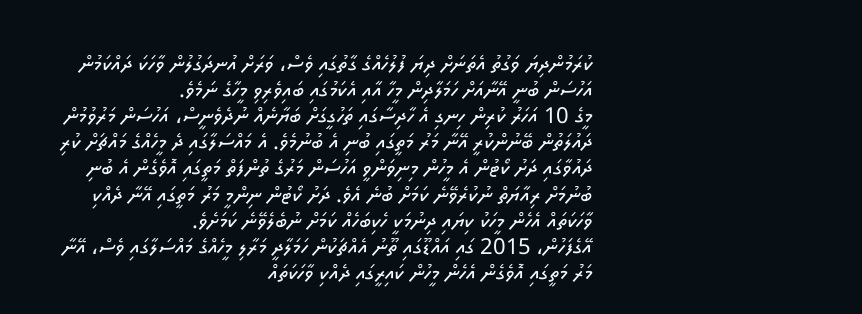ކުރަމުންދިޔަ ވަގުތު އެތަނަށް ދިޔަ ފުލުހެއްގެ ގާތުގައި ވެސް، ވަރަށް އުނދަގުލުން ވާހަކަ ދައްކަމުން އަހުސަން ބުނީ އޭނާއަށް ހަމަލާދިން މީހާ އާއި އެކަމުގައި ބައިވެރިވި މީހާގެ ނަމެވެ.
މީގެ 10 އަހަރު ކުރިން ހިނގި އެ ހާދިސާގައި ތަހުގީގަށް ބަޔާނެއް ނުދެވެނީސް، އަހުސަން މަރުވުމުން ދައުލަތުން ބޭނުންކުރީ އޭނާ މަރު މަތީގައި ބުނި އެ ބުނުމެވެ. އެ މައްސަލާގައި ދެ މީހެއްގެ މައްޗަށް ކުރި ދައުވާގައި ދަށު ކޯޓުން އެ މީހުން މިނިވަންވީ އަހުސަން މަރުގެ ތުންފަތް މަތީގައި އޮވެގެން އެ ބުނި ބުނުމަށް ރިއާޔަތް ނުކުރެވޭނެ ކަމަށް ބުނެ އެވެ. ދަށު ކޯޓުން ނިންމީ މަރު މަތީގައި އޭނާ ދެއްކި ވާހަކަތައް އެހެން މީހަކު ކިޔައި ދިނުމަކީ ހެކިބަހެއް ކަމަށް ނުބެލެވޭނެ ކަމަށެވެ.
އޭގެފަހުން، 2015 ގައި އައްޑޫގައި ތޫނު އެއްޗަކުން ހަމަލާދީ މަރާލި މީހެއްގެ މައްސަލާގައި ވެސް، އޭނާ މަރު މަތީގައި އޮވެގެން އެހެން މީހުން ކައިރީގައި ދެއްކި ވާހަކަތައް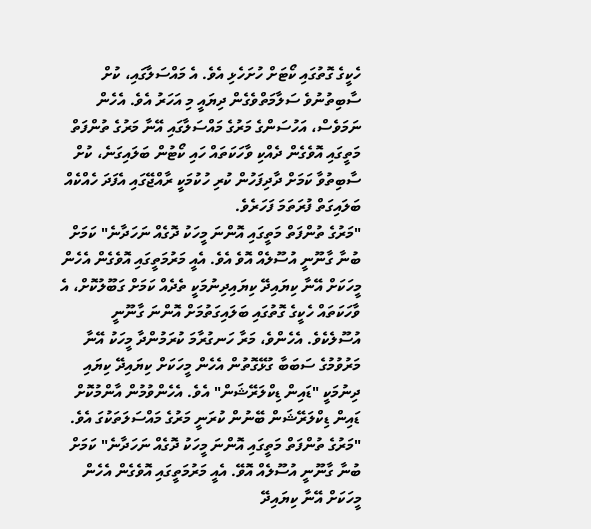ހެކީގެ ގޮތުގައި ކޯޓަށް ހުށަހެޅި އެވެ. އެ މައްސަލާގައި، ކުށް ސާބިތުނުވެ ސަލާމަތްވެގެން ދިޔައީ މި އަހަރު އެވެ. އެހެން ނަމަވެސް، އަހުސަންގެ މަރުގެ މައްސަލާގައި އޭނާ މަރުގެ ތުންފަތް މަތީގައި އޮވެގެން ދެއްކި ވާހަކަތައް ހައި ކޯޓުން ބަލައިގަނެ، ކުށް ސާބިތުވާ ކަމަށް ދާދިފަހުން ކުރި ހުކުމަކީ ރާއްޖޭގައި އެފަދަ ހެއްކެއް ބަލައިގަތް ފުރަތަމަ ފަހަރެވެ.
"މަރުގެ ތުންފަތް މަތީގައި އޮންނަ މީހަކު ދޮގެއް ނަހަދާނެ" ކަމަށް ބުނާ ގާނޫނީ އުސޫލެއް އޮވެ އެވެ. އެއީ މަރުމަތީގައި އޮވެގެން އެހެން މީހަކަށް އޭނާ ކިޔައިދޭ ކިޔައިދިނުމަކީ ތެދެއް ކަމަށް ގަބޫލުކޮށް، އެ ވާހަކަތައް ހެކީގެ ގޮތުގައި ބަލައިގަތުމަށް އޮންނަ ގާނޫނީ އުސޫލެކެވެ. އެހެންވެ، މަރާ ހަނގުރާމަ ކުރަމުންދާ މީހަކު އޭނާ މަރުވުމުގެ ސަބަބާ ގުޅޭގޮތުން އެހެން މީހަކަށް ކިޔައިދޭ ކިޔައި ދިނުމަކީ "ޑައިން ޑިކްލަރޭޝަން" އެވެ. އެހެންވުމުން އާންމުކޮށް ޑައިން ޑިކްލަރޭޝަން ބޭނުން ކުރަނީ މަރުގެ މައްސަލަތަކުގަ އެވެ.
"މަރުގެ ތުންފަތް މަތީގައި އޮންނަ މީހަކު ދޮގެއް ނަހަދާނެ" ކަމަށް ބުނާ ގާނޫނީ އުސޫލެއް އޮވޭ. އެއީ މަރުމަތީގައި އޮވެގެން އެހެން މީހަކަށް އޭނާ ކިޔައިދޭ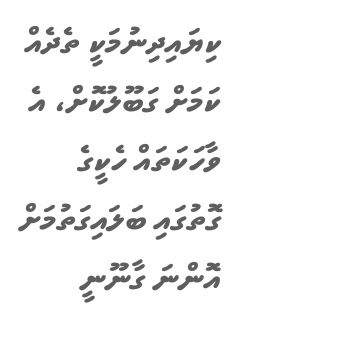ކިޔައިދިނުމަކީ ތެދެއް ކަމަށް ގަބޫލުކޮށް، އެ ވާހަކަތައް ހެކީގެ ގޮތުގައި ބަލައިގަތުމަށް އޮންނަ ގާނޫނީ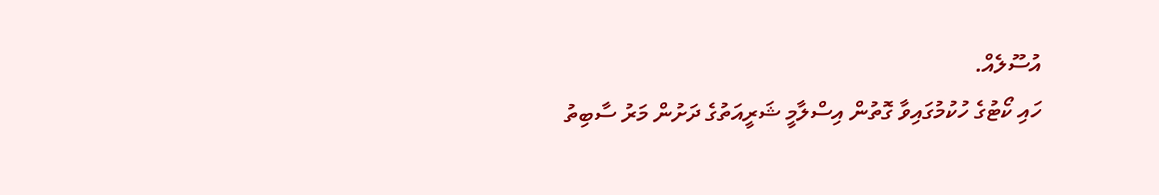އުސޫލެއް.
ހައި ކޯޓުގެ ހުކުމުގައިވާ ގޮތުން އިސްލާމީ ޝަރީއަތުގެ ދަށުން މަރު ސާބިތު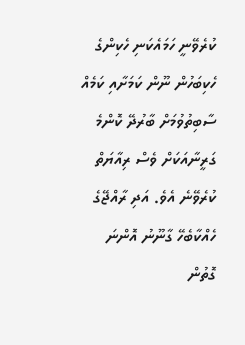ކުރެވޭނީ ހަމައެކަނި ހެކިންގެ ހެކިބަހުން ނޫން ކަމަށާއި ކަމެއް ސާބިތުވުމަށް ބާރުދޭ ކޮންމެ ގަރީނާއަކަށް ވެސް ރިއާޔަތް ކުރެވޭނެ އެވެ. އަދި ރާއްޖޭގެ ހެއްކާބެހޭ ގާނޫނު އޮންނަ ގޮތުން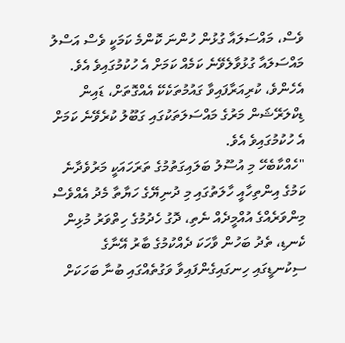ވެސް، މައްސަލައާ ގުޅުން ހުންނަ ކޮންމެ ކަމަކީ ވެސް އަސްލު މައްސަލައާ ގުޅުވާލެވޭނެ ކަމެއް ކަމަށް އެ ހުކުމުގައިވެ އެވެ. އެހެންވެ، ކުރިއަރާފައިވާ ގައުމުތަކެކޭ އެއްގޮތަށް، ޑައިން ޑިކްލަރޭޝަން މަރުގެ މައްސަލަތަކުގައި ގަބޫލު ކުރެވޭނެ ކަމަށް އެ ހުކުމުގައިވެ އެވެ.
"ހެއްކާބެހޭ މި އުސޫލު ބަލައިގަތުމުގެ ތަރަހައަކީ މަރުވެދާނެ ކަމުގެ އިންތިހާއީ ހާލަތުގައި މި ދުނިޔޭގެ ހަޔާތާ މެދު އެއްވެސް މިންވަރެއްގެ އުއްމީދެއް ނެތި، ދޮގު ހެދުމުގެ ހިތްވަރު މުޅިން ކެނޑި، ތެދު ބަހުން ވާހަކަ ދެއްކުމުގެ ބާރު އޭނާގެ ސިކުނޑީގައި ހިނގައިގެންފައިވާ ވަގުތެއްގައި ބުނާ ބަހަކަށް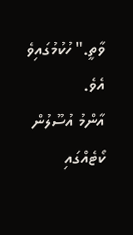ވާތީ." ހުކުމުގައިވެ އެވެ.
އާންމު އުސޫލުން ކޯޓެއްގައި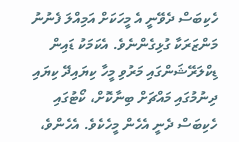ހެކިބަސް ދެވޭނީ އެ މީހަކަށް އަމިއްލަ ފެނުނު މަންޒަރަކާ ގުޅިގެންނެވެ. އެކަމަކު ޑައިން ޑިކްލަރޭޝަންގައި މަރުވި މީހާ ކިޔައިދޭ ކިޔައި ދިނުމުގައި މައްޗަށް ބިނާކޮށް، ކޯޓުގައި ހެކިބަސް ދެނީ އެހެން މީހެކެވެ. އެހެންވެ،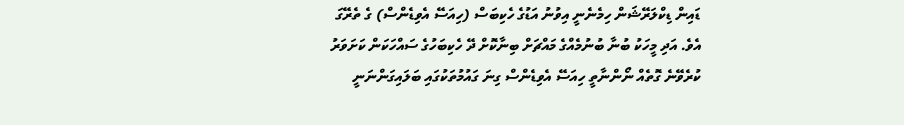ޑައިން ޑިކްލަރޭޝަން ހިމެނެނީ އިވުނު އަޑުގެ ހެކިބަސް (ހިއަސޭ އެވިޑެންސް) ގެ ތެރޭގަ އެވެ. އަދި މީހަކު ބުނާ ބުނުމެއްގެ މައްޗަށް ބިނާކޮށް ދޭ ހެކިބަހުގެ ސައްހަކަން ކަށަވަރު ކުރެވޭނެ ގޮތެއް ނޯންނާތީ ހިއަސޭ އެވިޑެންސް ގިނަ ގައުމުތަކުގައި ބަލައިގަންނަނީ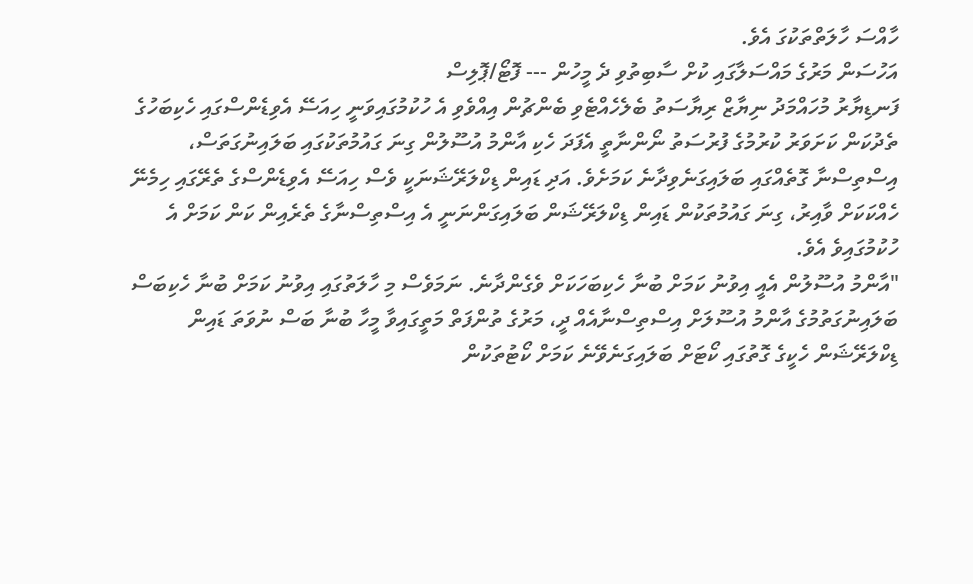ހާއްސަ ހާލަތްތަކުގަ އެވެ.
އަހުސަން މަރުގެ މައްސަލާގައި ކުށް ސާބިތުވި ދެ މީހުން --- ފޮޓޯ/ޕޮލިސް
ފަނޑިޔާރު މުހައްމަދު ނިޔާޒް ރިޔާސަތު ބެލެހެއްޓެވި ބެންޗުން އިއްވެވި އެ ހުކުމުގައިވަނީ ހިއަސޭ އެވިޑެންސްގައި ހެކިބަހުގެ ތެދުކަން ކަށަވަރު ކުރުމުގެ ފުރުސަތު ނޯންނާތީ އެފަދަ ހެކި އާންމު އުސޫލުން ގިނަ ގައުމުތަކުގައި ބަލައިނުގަތަސް، އިސްތިސްނާ ގޮތެއްގައި ބަލައިގަނެވިދާނެ ކަމަށެވެ. އަދި ޑައިން ޑިކްލަރޭޝަނަކީ ވެސް ހިއަސޭ އެވިޑެންސްގެ ތެރޭގައި ހިމެނޭ ހެއްކަކަށް ވާއިރު، ގިނަ ގައުމުތަކުން ޑައިން ޑިކްލަރޭޝަން ބަލައިގަންނަނީ އެ އިސްތިސްނާގެ ތެރެއިން ކަން ކަމަށް އެ ހުކުމުގައިވެ އެވެ.
"އާންމު އުސޫލުން އެއީ އިވުނު ކަމަށް ބުނާ ހެކިބަހަކަށް ވެގެންދާނެ. ނަމަވެސް މި ހާލަތުގައި އިވުނު ކަމަށް ބުނާ ހެކިބަސް ބަލައިނުގަތުމުގެ އާންމު އުސޫލަށް އިސްތިސްނާއެއް ދީ، މަރުގެ ތުންފަތް މަތީގައިވާ މީހާ ބުނާ ބަސް ނުވަތަ ޑައިން ޑިކްލަރޭޝަން ހެކީގެ ގޮތުގައި ކޯޓަށް ބަލައިގަނެވޭނެ ކަމަށް ކޯޓުތަކުން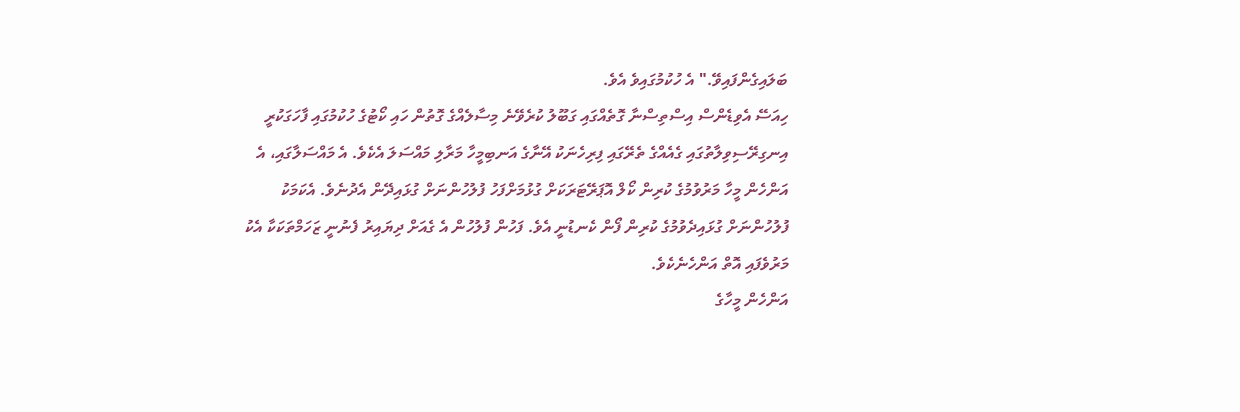ބަލައިގެންފައިވޭ." އެ ހުކުމުގައިވެ އެވެ.
ހިއަސޭ އެވިޑެންސް އިސްތިސްނާ ގޮތެއްގައި ގަބޫލު ކުރެވޭނެ މިސާލެއްގެ ގޮތުން ހައި ކޯޓުގެ ހުކުމުގައި ފާހަގަކުރީ އިނގިރޭސިވިލާތުގައި ގެއެއްގެ ތެރޭގައި ފިރިހެނަކު އޭނާގެ އަނބިމީހާ މަރާލި މައްސަލަ އެކެވެ. އެ މައްސަލާގައި، އެ އަންހެން މީހާ މަރުވުމުގެ ކުރިން ކޯލް އޮޕަރޭޓަރަކަށް ގުޅުމަށްފަހު ފުލުހުންނަށް ގުޅައިދޭން އެދުނެވެ. އެކަމަކު ފުލުހުންނަށް ގުޅައިދެވުމުގެ ކުރިން ފޯން ކެނޑުނީ އެވެ. ފަހުން ފުލުހުން އެ ގެއަށް ދިޔައިރު ފެނުނީ ޒަހަމްތަކަކާ އެކު މަރުވެފައި އޮތް އަންހެނެކެވެ.
އަންހެން މީހާގެ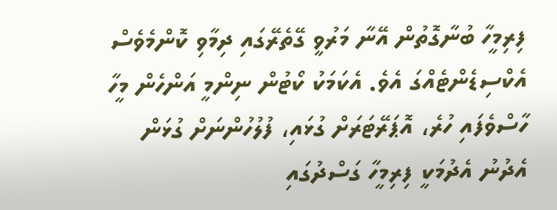ފިރިމީހާ ބުނާގޮތުން އޭނާ މަރުވީ ގޭތެރޭގައި ދިމާވި ކޮންމެވެސް އެކްސިޑެންޓެއްގަ އެވެ. އެކަމަކު ކޯޓުން ނިންމީ އަންހެން މީހާ ހާސްވެފައި ހުރެ، އޮޕަރޭޓަރަށް ގުޅައި، ފުލުހުންނަށް ގުޅަން އެދުނު އެދުމަކީ ފިރިމީހާ ގަސްދުގައި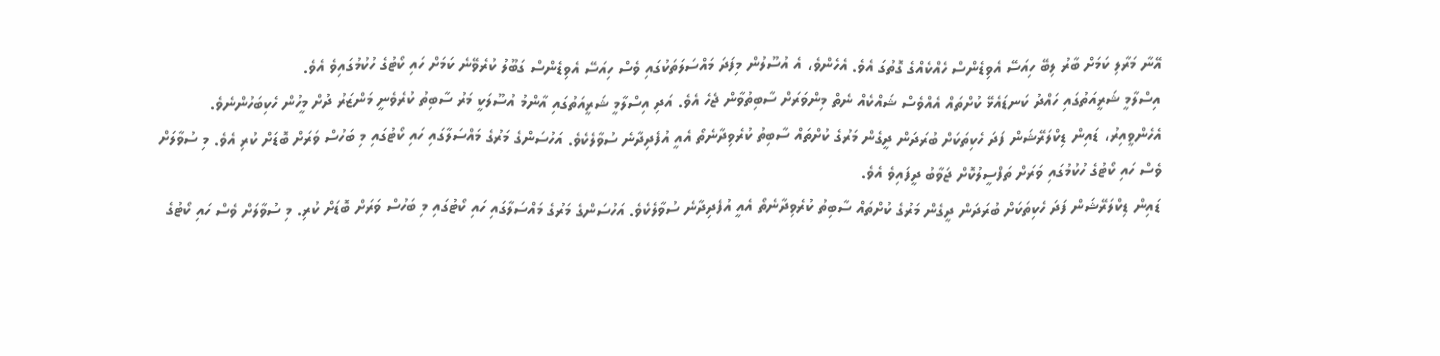އޭނާ މަރާލި ކަމަށް ބާރު ލިބޭ ހިއަސޭ އެވިޑެންސް ހެއްކެއްގެ ގޮތުގަ އެވެ. އެހެންވެ، އެ އުސޫލުން މިފަދަ މައްސަލަތަކުގައި ވެސް ހިއަސޭ އެވިޑެންސް ގަބޫލު ކުރެވޭނެ ކަމަށް ހައި ކޯޓުގެ ހުކުމުގައިވެ އެވެ.
އިސްލާމީ ޝަރީއަތުގައި ހައްދު ކަނޑައެޅޭ ކުށްތައް އެއްވެސް ޝައްކެއް ނެތް މިންވަރަށް ސާބިތުވާން ޖެހެ އެވެ. އަދި އިސްލާމީ ޝަރީއަތުގައި އާންމު އުސޫލަކީ މަރު ސާބިތު ކުރެވެނީ މަންޒަރު ދުށް މީހުން ހެކިބަހުންނެވެ. އެހެންވީއިރު، ޑައިން ޑިކްލަރޭޝަން ފަދަ ހެކިތަކަށް ބުރަދަން ދީގެން މަރުގެ ކުށްތައް ސާބިތު ކުރެވިދާނެތޯ އެއީ އުފެދިދާނެ ސުވާލެކެވެ. އަހުސަންގެ މަރުގެ މައްސަލާގައި ހައި ކޯޓުގައި މި ބަހުސް ވަރަށް ބޮޑަށް ކުރި އެވެ. މި ސުވާލަށް ވެސް ހައި ކޯޓުގެ ހުކުމުގައި ވަރަށް ތަފްސީލުކޮށް ޖަވާބު ދީފައިވެ އެވެ.
ޑައިން ޑިކްލަރޭޝަން ފަދަ ހެކިތަކަށް ބުރަދަން ދީގެން މަރުގެ ކުށްތައް ސާބިތު ކުރެވިދާނެތޯ އެއީ އުފެދިދާނެ ސުވާލެކެވެ. އަހުސަންގެ މަރުގެ މައްސަލާގައި ހައި ކޯޓުގައި މި ބަހުސް ވަރަށް ބޮޑަށް ކުރި. މި ސުވާލަށް ވެސް ހައި ކޯޓުގެ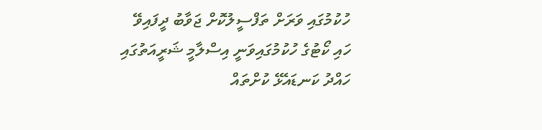ހުކުމުގައި ވަރަށް ތަފްސީލުކޮށް ޖަވާބު ދީފައިވޭ
ހައި ކޯޓުގެ ހުކުމުގައިވަނީ އިސްލާމީ ޝަރީއަތުގައި ހައްދު ކަނޑައެޅޭ ކުށްތައް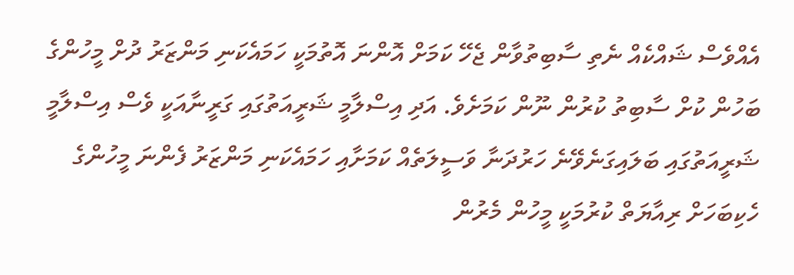އެއްވެސް ޝައްކެއް ނެތި ސާބިތުވާން ޖެހޭ ކަމަށް އޮންނަ އޮތުމަކީ ހަމައެކަނި މަންޒަރު ދުށް މީހުންގެ ބަހުން ކުށް ސާބިތު ކުރުން ނޫން ކަމަށެވެ. އަދި އިސްލާމީ ޝަރީއަތުގައި ގަރީނާއަކީ ވެސް އިސްލާމީ ޝަރީއަތުގައި ބަލައިގަނެވޭނެ ހަރުދަނާ ވަސީލަތެއް ކަމަށާއި ހަމައެކަނި މަންޒަރު ފެންނަ މީހުންގެ ހެކިބަހަށް ރިއާޔަތް ކުރުމަކީ މީހުން މެރުން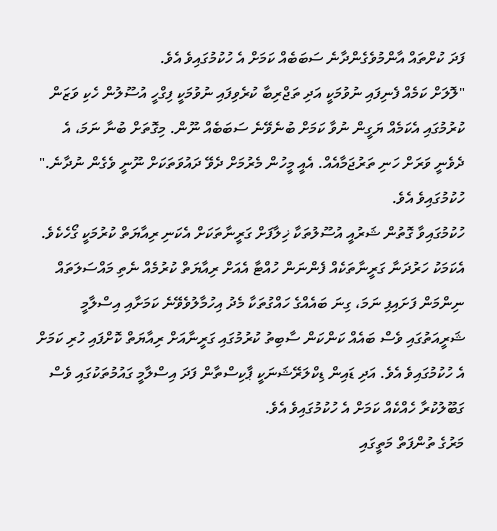ފަދަ ކުށްތައް އާންމުވެގެންދާނެ ސަބަބެއް ކަމަށް އެ ހުކުމުގައިވެ އެވެ.
"ލޮލަށް ކަމެއް ފެނިފައި ނުވުމަކީ އަދި ތަޖްރިބާ ކުރެވިފައި ނުވުމަކީ ފިގްހީ އުސޫލުން ހެކި ވަޒަން ކުރުމުގައި އެކަމެއް ޔަގީން ނުވާ ކަމަށް ބުނެވޭނެ ސަބަބެއް ނޫން. މިގޮތަށް ބުނާ ނަމަ، އެ ދެވެނީ ވަރަށް ހަނި ތަރުޖަމާއެއް. އެއީ މީހުން މެރުމަށް ދެވޭ ދައުވަތަކަށް ނޫނީ ވެގެން ނުދާނެ." ހުކުމުގައިވެ އެވެ.
ހުކުމުގައިވާ ގޮތުން ޝަރުއީ އުސޫލުތަކާ ޚިލާފަށް ގަރީނާތަކަށް އެކަނި ރިއާޔަތް ކުރުމަކީ ގޯހެކެވެ. އެކަމަކު ހަރުދަނާ ގަރީނާތަކެއް ފެންނަން ހުއްޓާ އެއަށް ރިއާޔަތް ކުރުމެއް ނެތި މައްސަލަތައް ނިންމަން ފަށައިފި ނަމަ، ގިނަ ބައެއްގެ ހައްގުތަކާ މެދު އިހުމާލުވެވޭނެ ކަމަށާއި އިސްލާމީ ޝަރީއަތުގައި ވެސް ބައެއް ކަންކަން ސާބިތު ކުރުމުގައި ގަރީނާއަށް ރިއާޔަތް ކޮށްފައި ހުރި ކަމަށް އެ ހުކުމުގައިވެ އެވެ. އަދި ޑައިން ޑިކްލަރޭޝަނަކީ ޕާކިސްތާން ފަދަ އިސްލާމީ ގައުމުތަކުގައި ވެސް ގަބޫލުކުރާ ހެއްކެއް ކަމަށް އެ ހުކުމުގައިވެ އެވެ.
މަރުގެ ތުންފަތް މަތީގައި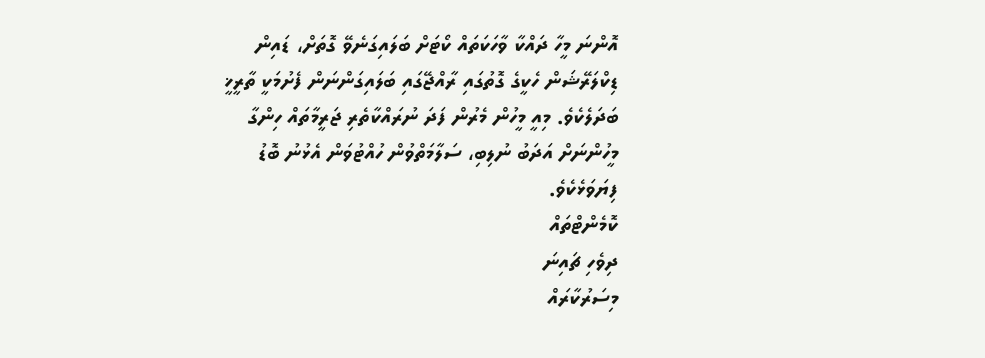އޮންނަ މީހާ ދައްކާ ވާހަކަތައް ކޯޓަށް ބަލައިގަނެވޭ ގޮތަށް، ޑައިން ޑިކްލަރޭޝަން ހެކީގެ ގޮތުގައި ރާއްޖޭގައި ބަލައިގަންނަން ފެށުމަކީ ތާރީޚީ ބަދަލެކެވެ. މިއީ މީހުން މެރުން ފަދަ ނުރައްކާތެރި ޖަރީމާތައް ހިންގާ މީހުންނަށް އަދަބު ނުލިބި، ސަލާމަތްވުން ހުއްޓުވަން އެޅުނު ބޮޑު ފިޔަވަޅެކެވެ.
ކޮމެންޓްތައް
ދިވެހި ޗައިނަ
މިސަރުކާރައް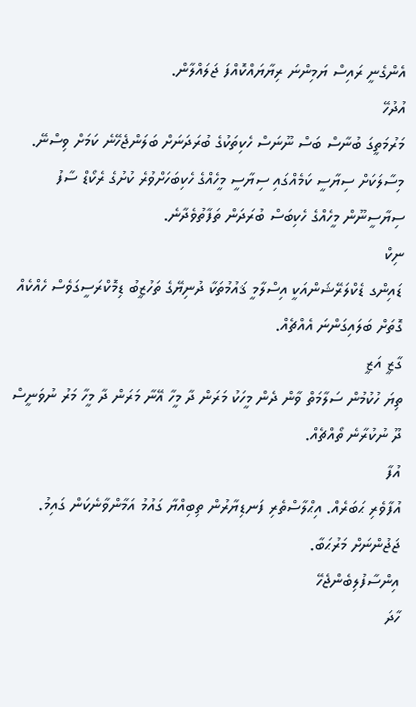އެންގެނީ ރައިސް ޔަމިންނަ ރިޔާޔައްކޮއްފަ ޖަލައްލާން.
އުދުހޭ
މަރުމަތީގަ ބުނާސް ބަސް ނޫނަސް ހެކިތަކުގެ ބުރަދަނަށް ބަލަންޖެހޭނެ ކަމަށް ވިސްނޭ. މިސާލަކަށް ސިޔާސީ ކަމެއްގައި ސިޔާސީ މީހެއްގެ ހެކިބަހަށްވުރެ ކުށުގެ ރެކޯޑް ސާފު ސިޔާސީނޫން މީހެއްގެ ހެކިބަސް ބުރަދަން ތަފާތުވެދާނެ.
ނިކް
ޑައިންގ ޑެކްލަރޭޝަންއަކީ އިސްލާމީ ޤައުމުތަކާ ދުނިޔޭގެ ތަހުޒީބު ޑިމޮކްރަސީގަވެސް ހެއްކެއް ގޮތަށް ބަލައިގަންނަ އެއްޗެއް.
ގާޒީ އަޒީ
ތިޔަ ހުކުމުން ސަލާމަތް ވާން ދެން މީހަކު މަރަން ދާ މީހާ އޭނާ މަރަން ދާ މީހާ މަރު ނުވަނީސް ދޫ ނުކުރާނެ ތޯއްޗެއް.
އުފާ
އުފާވެރި ޙަބަރެއް. އިޙްލާސްތެރި ފަނޑިޔާރުން ތިބިއްޔާ ގައުމު އަމާންވާނެކަން ގައިމު. ޖަޖުންނަށް މަރުޙަބާ.
އިންސާފުލިބެންޖެހޭ
ހާދަ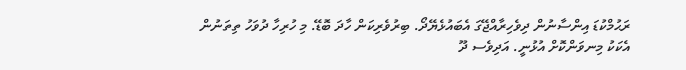ރަޙުމްކުޑަ އިންސާނުން ދިވެހިރާއްޖޭގަ އެބައުޅެޔޭދޯ. ބިރުވެރިކަން ހާދަ ބޮޑޭ. މި ހުރިހާ ދުވަހު ތިތަނުން އެކަކު މިނވަންކޮށް އުޅުނީ. އަދިވެސ ދޫ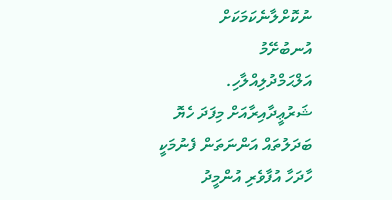ނުކޮށްލާނެކަމަކަށް
އުނބުށޭމު
އަލްޙަމްދުލިއްލާހި. ޝަރުޢީދާއިރާއަށް މިފަދަ ހެޔޮ ބަދަލުތައް އަންނަތަން ފެނުމަކީ ހާދަހާ އުފާވެރި އުންމީދު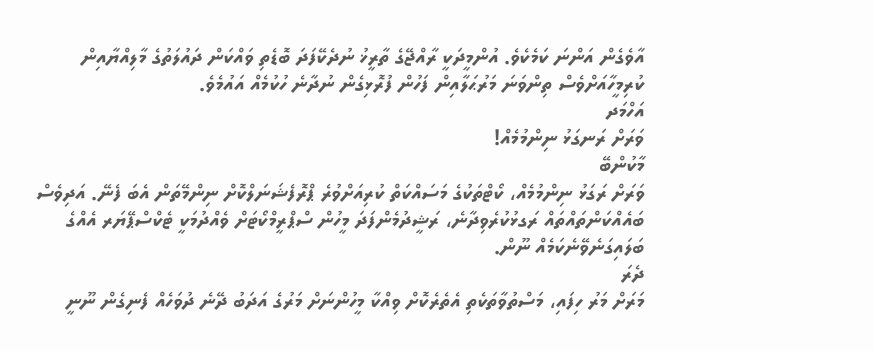އާވެގެން އަންނަ ކަމެކެވެ. އުންމީދަކީ ރާއްޖޭގެ ތާރީޚު ނުދެކޭފަދަ ބޮޑެތި ވައްކަން ދައުލަތުގެ މާލިއްޔާއިން ކުރިމީހާއަށްވެސް ތިންވަނަ މަރުޙަލާއިން ފަހުން ފުރޮޅިގެން ނުދާނެ ހުކުމެއް އައުމެވެ.
އަހްމަދ
ވަރަށް ރަނގަޅު ނިންމުމެއް!
މާކުންބޭ
ވަރަށް ރަގަޅު ނިންމުމެއް، ކޯޓްތަކުގެ މަސައްކަތް ކުރިއަށްވުރެ ޕްރޮފެޝަނަލްކޮށް ނިންމޭތަން އެބަ ފެނޭ. އަދިވެސް ބައެއްކަންތައްތައް ރަގޅުކުރެވިދާނެ، ރަޝީދުމެންފަދަ މީހުން ސްޕްރީމްކޯޓަށް ވެއްދުމަކީ ޓެކްސްޕޭޔަރ އެއްގެ ބަލައިގަނެވޭނެކަމެއް ނޫން.
ދެރަ
މަރަށް މަރު ހިފައި، މަސްތުވާތަކެތި އެތެރެކޮށް ވިއްކާ މީހުންނަށް މަރުގެ އަދަބު ދޭނެ ދުވަހެއް ފެނިގެން ނޫނީ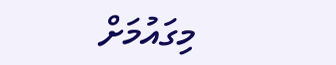މިގައުމަށް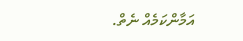އަމާންކަމެއް ނެތް.